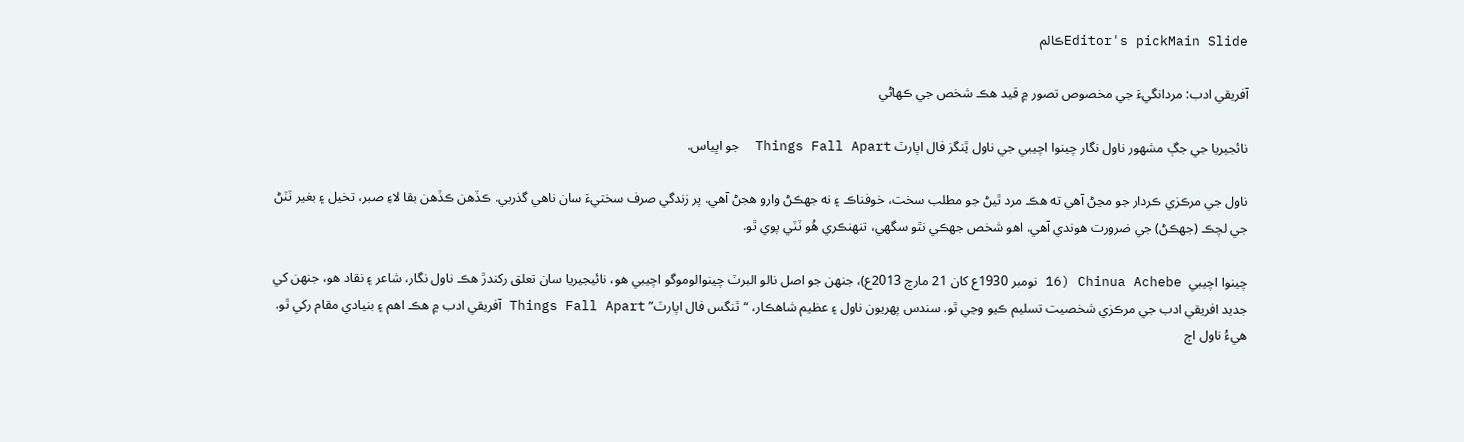Editor's pickMain Slideڪالم

آفريقي ادب: مردانگيءَ جي مخصوص تصور ۾ قيد ھڪ شخص جي ڪھاڻي

نائجيريا جي جڳ مشھور ناول نگار چينوا اچيبي جي ناول ٿِنگز فال اپارٽ Things Fall Apart  جو اڀياس.

ناول جي مرڪزي ڪردار جو مڃڻ آهي ته هڪ مرد ٿيڻ جو مطلب سخت، خوفناڪ ۽ نه جهڪڻ وارو هجڻ آهي. پر زندگي صرف سختيءَ سان ناهي گذربي. ڪڏهن ڪڏهن بقا لاءِ صبر، تخيل ۽ بغير ٽٽڻ جي لچڪ (جهڪڻ) جي ضرورت هوندي آهي. اھو شخص جهڪي نٿو سگهي، تنهنڪري هُو ٽٽي پوي ٿو.

چينوا اچيبي  Chinua Achebe (16 نومبر 1930ع کان 21 مارچ 2013ع)، جنهن جو اصل نالو البرٽ چينوالوموگو اچيبي هو، نائيجيريا سان تعلق رکندڙ هڪ ناول نگار، شاعر ۽ نقاد هو، جنهن کي جديد افريقي ادب جي مرڪزي شخصيت تسليم ڪيو وڃي ٿو. سندس پهريون ناول ۽ عظيم شاهڪار، “ٿنگس فال اپارٽ” Things Fall Apart آفريقي ادب ۾ هڪ اهم ۽ بنيادي مقام رکي ٿو. هيءُ ناول اڄ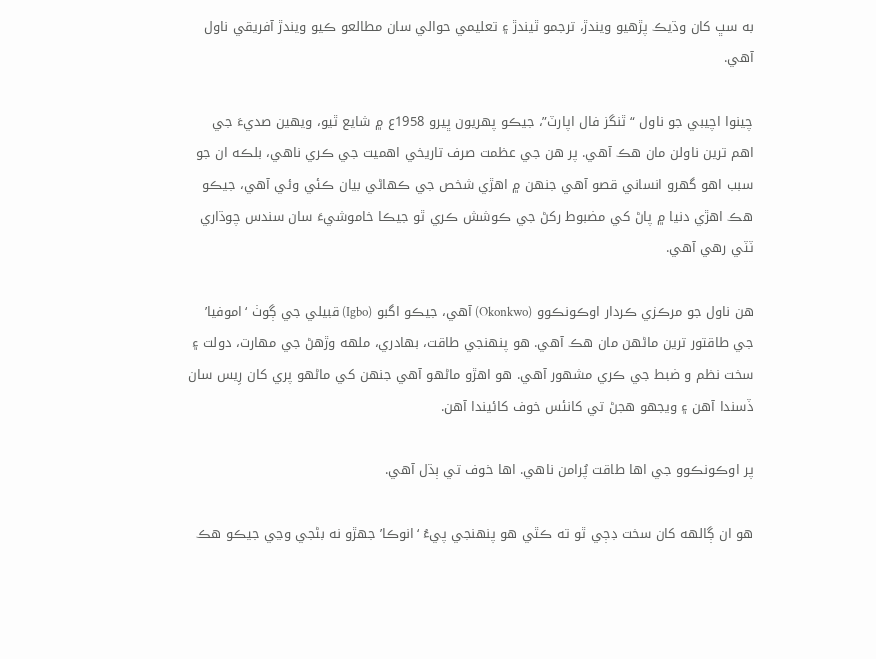به سڀ کان وڌيڪ پڙهيو ويندڙ، ترجمو ٿيندڙ ۽ تعليمي حوالي سان مطالعو ڪيو ويندڙ آفريقي ناول آهي.

چينوا اچيبي جو ناول “ٿنگز فال اپارٽ”، جيڪو پهريون ڀيرو 1958ع ۾ شايع ٿيو، ويهين صديءَ جي اهم ترين ناولن مان هڪ آهي. پر هن جي عظمت صرف تاريخي اهميت جي ڪري ناهي، بلڪه ان جو سبب اهو گهرو انساني قصو آهي جنهن ۾ اهڙي شخص جي ڪهاڻي بيان ڪئي وئي آهي، جيڪو هڪ اهڙي دنيا ۾ پاڻ کي مضبوط رکڻ جي ڪوشش ڪري ٿو جيڪا خاموشيءَ سان سندس چوڌاري ٽٽي رهي آهي.

هن ناول جو مرڪزي ڪردار اوڪونڪوو (Okonkwo) آهي، جيڪو اگبو (Igbo) قبيلي جي ڳوٺ ‘اموفيا’ جي طاقتور ترين ماڻهن مان هڪ آهي. هو پنهنجي طاقت، بهادري، ملهه وڙهڻ جي مهارت، دولت ۽ سخت نظم و ضبط جي ڪري مشهور آهي. هو اهڙو ماڻهو آهي جنهن کي ماڻهو پري کان رِيس سان ڏسندا آهن ۽ ويجهو هجڻ تي کانئس خوف کائيندا آهن.

پر اوڪونڪوو جي اها طاقت پُرامن ناهي. اها خوف تي ٻڌل آهي.

هو ان ڳالهه کان سخت ڊڄي ٿو ته ڪٿي هو پنهنجي پيءُ ‘انوڪا’ جهڙو نه بڻجي وڃي جيڪو هڪ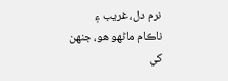نرم دل، غريب ۽ ناڪام ماڻهو هو، جنهن کي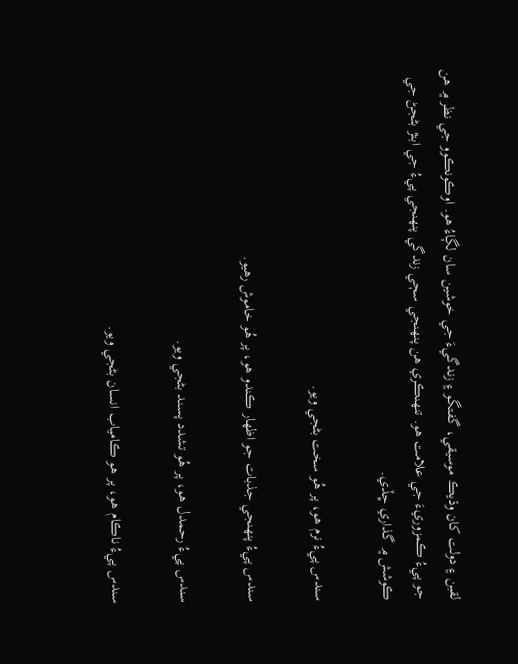لقبن ۽ دولت کان وڌيڪ موسيقي، گفتگو ۽ زندگيءَ جي خوشين سان لڳاءُ هو. اوڪونڪوو جي نظر ۾ هن جو پيءُ ڪمزوريءَ جي علامت هو. تنهنڪري هن پنهنجي سڄي زندگي پنهنجي پيءُ جي ابتڙ بڻجڻ جي ڪوشش ۾ گذاري ڇڏي.

سندس پيءُ نرم هو، پر هُو سخت بڻجي ويو.

سندس پيءُ پنهنجي جذبات جو اظهار ڪندو هو، پر هُو خاموش رهيو.

سندس پيءُ رحمدل هو، پر هُو تشدد پسند بڻجي ويو.

سندس پيءُ ناڪام هو، پر هو ڪامياب انسان بڻجي ويو.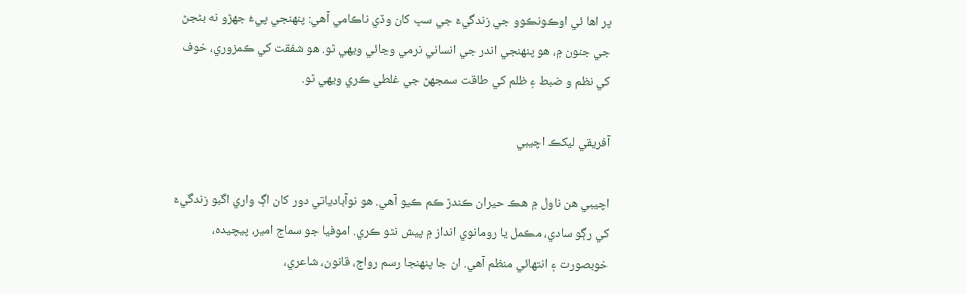پر اها ئي اوڪونڪوو جي زندگيءَ جي سڀ کان وڏي ناڪامي آهي: پنهنجي پيءُ جهڙو نه بڻجڻ جي جنون ۾، هو پنهنجي اندر جي انساني نرمي وڃائي ويهي ٿو. هو شفقت کي ڪمزوري، خوف کي نظم و ضبط ۽ ظلم کي طاقت سمجهڻ جي غلطي ڪري ويهي ٿو.

آفريقي ليکڪ اچيبي

اچيبي هن ناول ۾ هڪ حيران ڪندڙ ڪم ڪيو آهي. هو نوآبادياتي دور کان اڳ واري اگبو زندگيءَ کي رڳو سادي، مڪمل يا رومانوي انداز ۾ پيش نٿو ڪري. اموفيا جو سماج امير، پيچيده، خوبصورت ۽ انتهائي منظم آهي. ان جا پنهنجا رسم رواج، قانون، شاعري،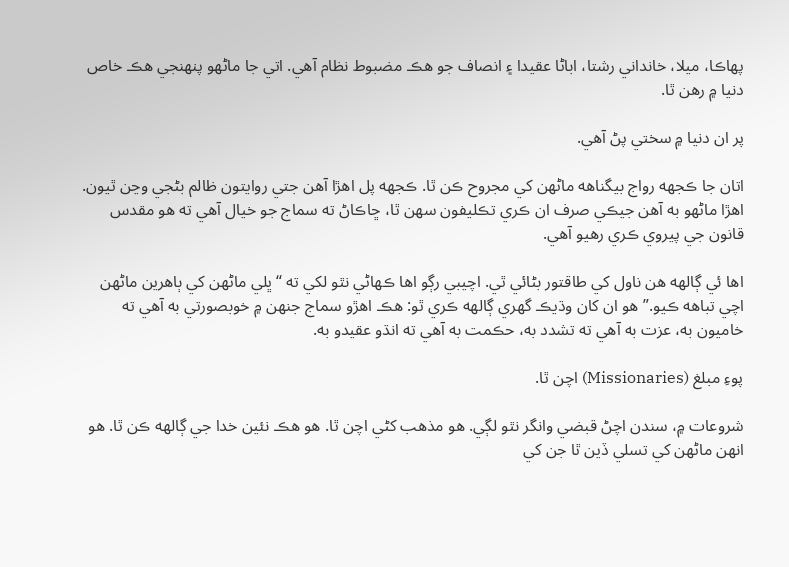پهاڪا، ميلا، خانداني رشتا، اباڻا عقيدا ۽ انصاف جو هڪ مضبوط نظام آهي. اتي جا ماڻهو پنهنجي هڪ خاص دنيا ۾ رهن ٿا.

پر ان دنيا ۾ سختي پڻ آهي.

اتان جا ڪجهه رواج بيگناهه ماڻهن کي مجروح ڪن ٿا. ڪجهه پل اهڙا آهن جتي روايتون ظالم بڻجي وڃن ٿيون. اهڙا ماڻهو به آهن جيڪي صرف ان ڪري تڪليفون سهن ٿا، ڇاڪاڻ ته سماج جو خيال آهي ته هو مقدس قانون جي پيروي ڪري رهيو آهي.

اها ئي ڳالهه هن ناول کي طاقتور بڻائي ٿي. اچيبي رڳو اها ڪهاڻي نٿو لکي ته “ڀلي ماڻهن کي ٻاهرين ماڻهن اچي تباهه ڪيو.” هو ان کان وڌيڪ گهري ڳالهه ڪري ٿو: هڪ اهڙو سماج جنهن ۾ خوبصورتي به آهي ته خاميون به، عزت به آهي ته تشدد به، حڪمت به آهي ته انڌو عقيدو به.

پوءِ مبلغ (Missionaries) اچن ٿا.

شروعات ۾، سندن اچڻ قبضي وانگر نٿو لڳي. هو مذهب کڻي اچن ٿا. هو هڪ نئين خدا جي ڳالهه ڪن ٿا. هو انهن ماڻهن کي تسلي ڏين ٿا جن کي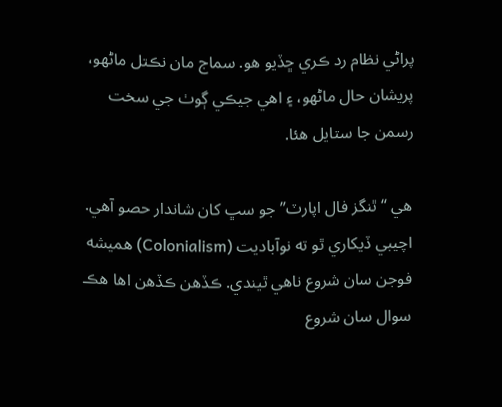پراڻي نظام رد ڪري ڇڏيو هو. سماج مان نڪتل ماڻهو، پريشان حال ماڻهو، ۽ اهي جيڪي ڳوٺ جي سخت رسمن جا ستايل هئا.

هي “ٿنگز فال اپارٽ” جو سڀ کان شاندار حصو آهي. اچيبي ڏيکاري ٿو ته نوآباديت (Colonialism) هميشه فوجن سان شروع ناهي ٿيندي. ڪڏهن ڪڏهن اها هڪ سوال سان شروع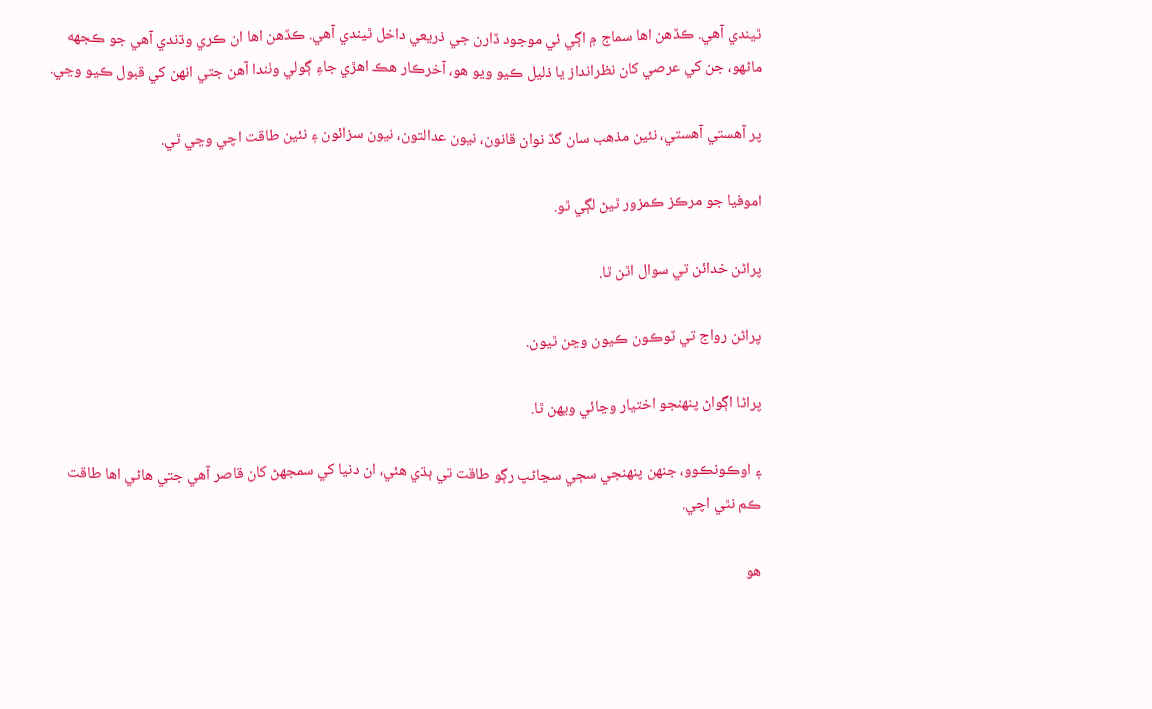ٿيندي آهي. ڪڏهن اها سماج ۾ اڳي ئي موجود ڏارن جي ذريعي داخل ٿيندي آهي. ڪڏهن اها ان ڪري وڌندي آهي جو ڪجهه ماڻهو، جن کي عرصي کان نظرانداز يا ذليل ڪيو ويو هو، آخرڪار هڪ اهڙي جاءِ ڳولي وٺندا آهن جتي انهن کي قبول ڪيو وڃي.

پر آهستي آهستي، نئين مذهب سان گڏ نوان قانون، نيون عدالتون، نيون سزائون ۽ نئين طاقت اچي وڃي ٿي.

اموفيا جو مرڪز ڪمزور ٿيڻ لڳي ٿو.

پراڻن خدائن تي سوال اٿن ٿا.

پراڻن رواج تي ٽوڪون ڪيون وڃن ٿيون.

پراڻا اڳواڻ پنهنجو اختيار وڃائي ويهن ٿا.

۽ اوڪونڪوو، جنهن پنهنجي سڄي سڃاڻپ رڳو طاقت تي ٻڌي هئي، ان دنيا کي سمجهڻ کان قاصر آهي جتي هاڻي اها طاقت ڪم نٿي اچي.

هو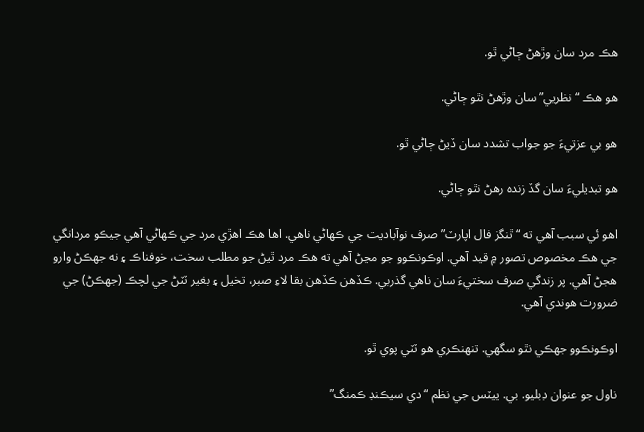هڪ مرد سان وڙهڻ ڄاڻي ٿو.

هو هڪ “نظريي” سان وڙهڻ نٿو ڄاڻي.

هو بي عزتيءَ جو جواب تشدد سان ڏيڻ ڄاڻي ٿو.

هو تبديليءَ سان گڏ زنده رهڻ نٿو ڄاڻي.

اهو ئي سبب آهي ته “ٿنگز فال اپارٽ” صرف نوآباديت جي ڪهاڻي ناهي. اها هڪ اهڙي مرد جي ڪهاڻي آهي جيڪو مردانگي جي هڪ مخصوص تصور ۾ قيد آهي. اوڪونڪوو جو مڃڻ آهي ته هڪ مرد ٿيڻ جو مطلب سخت، خوفناڪ ۽ نه جهڪڻ وارو هجڻ آهي. پر زندگي صرف سختيءَ سان ناهي گذربي. ڪڏهن ڪڏهن بقا لاءِ صبر، تخيل ۽ بغير ٽٽڻ جي لچڪ (جهڪڻ) جي ضرورت هوندي آهي.

اوڪونڪوو جهڪي نٿو سگهي. تنهنڪري هو ٽٽي پوي ٿو.

ناول جو عنوان ڊبليو. بي. ييٽس جي نظم “دي سيڪنڊ ڪمنگ”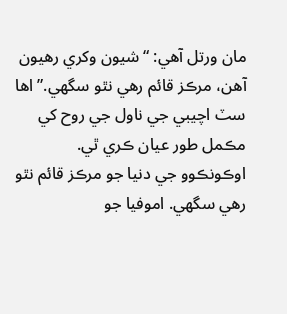مان ورتل آهي: “شيون وکري رهيون آهن، مرڪز قائم رهي نٿو سگهي.” اها سٽ اچيبي جي ناول جي روح کي مڪمل طور عيان ڪري ٿي. اوڪونڪوو جي دنيا جو مرڪز قائم نٿو رهي سگهي. اموفيا جو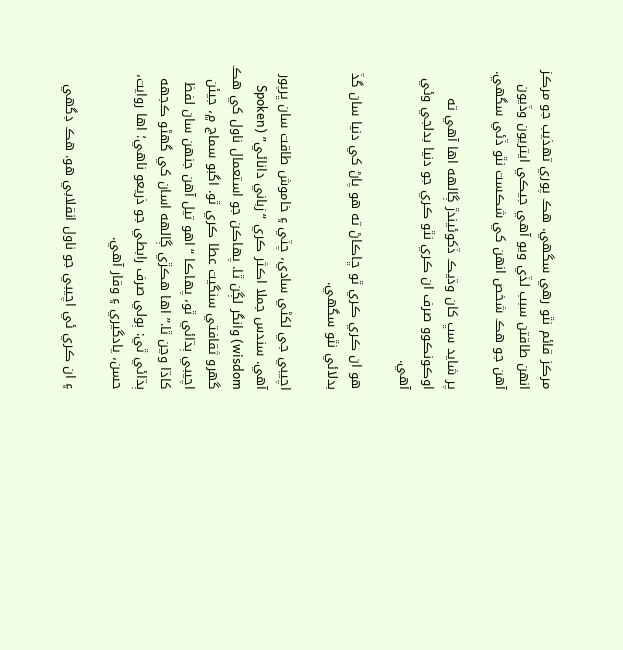مرڪز قائم نٿو رهي سگهي. هڪ پوري تهذيب جو مرڪز انهن طاقتن سبب لڏي ويو آهي جيڪي ايتريون وڏيون آهن جو هڪ شخص انهن کي شڪست نٿو ڏئي سگهي.

پر شايد سڀ کان وڌيڪ ڏکوئيندڙ ڳالهه اها آهي ته اوڪونڪوو صرف ان ڪري نٿو ڪري جو دنيا بدلجي وئي آهي.

هو ان ڪري ڪري ٿو ڇاڪاڻ ته هو پاڻ کي دنيا سان گڏ بدلائي نٿو سگهي.

اچيبي جي لکڻي سادي، چٽي ۽ خاموش طاقت سان ڀرپور آهي. سندس جملا اڪثر ڪري “زباني دانائي” (Spoken wisdom) وانگر لڳن ٿا. پهاڪن جو استعمال ناول کي هڪ گهرو ثقافتي سنگيت عطا ڪري ٿو. اگبو سماج ۾، جيئن اچيبي ٻڌائي ٿو، پهاڪا “اهو تيل آهن جنهن سان لفظ کاڌا وڃن ٿا.” اها هڪڙي ڳالهه اسان کي گهڻو ڪجهه ٻڌائي ٿي: ٻولي صرف رابطي جو ذريعو ناهي؛ اها روايت، حسن، يادگيري ۽ وقار آهي.

۽ ان ڪري ئي اچيبي جو ناول انقلابي هو. هڪ ڊگهي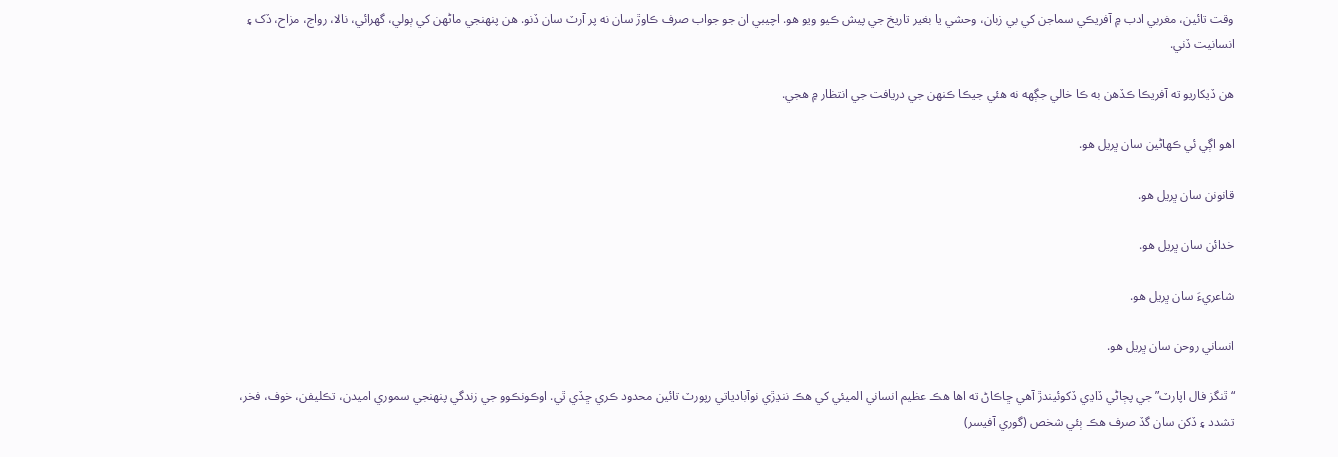وقت تائين، مغربي ادب ۾ آفريڪي سماجن کي بي زبان، وحشي يا بغير تاريخ جي پيش ڪيو ويو هو. اچيبي ان جو جواب صرف ڪاوڙ سان نه پر آرٽ سان ڏنو. هن پنهنجي ماڻهن کي ٻولي، گهرائي، نالا، رواج، مزاح، ڏک ۽ انسانيت ڏني.

هن ڏيکاريو ته آفريڪا ڪڏهن به ڪا خالي جڳهه نه هئي جيڪا ڪنهن جي دريافت جي انتظار ۾ هجي.

اهو اڳي ئي ڪهاڻين سان ڀريل هو.

قانونن سان ڀريل هو.

خدائن سان ڀريل هو.

شاعريءَ سان ڀريل هو.

انساني روحن سان ڀريل هو.

“ٿنگز فال اپارٽ” جي پڄاڻي ڏاڍي ڏکوئيندڙ آهي ڇاڪاڻ ته اها هڪ عظيم انساني الميئي کي هڪ ننڍڙي نوآبادياتي رپورٽ تائين محدود ڪري ڇڏي ٿي. اوڪونڪوو جي زندگي پنهنجي سموري اميدن، تڪليفن، خوف، فخر، تشدد ۽ ڏکن سان گڏ صرف هڪ ٻئي شخص (گوري آفيسر)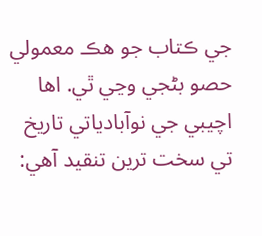جي ڪتاب جو هڪ معمولي حصو بڻجي وڃي ٿي. اها اچيبي جي نوآبادياتي تاريخ تي سخت ترين تنقيد آهي: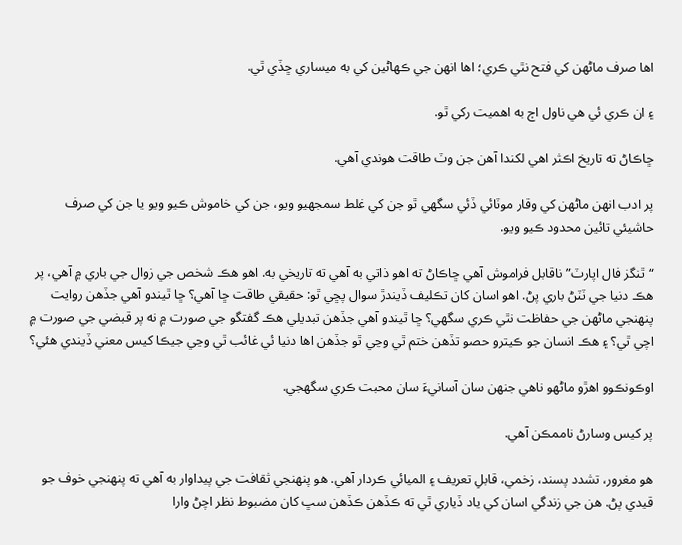اها صرف ماڻهن کي فتح نٿي ڪري؛ اها انهن جي ڪهاڻين کي به ميساري ڇڏي ٿي.

۽ ان ڪري ئي هي ناول اڄ به اهميت رکي ٿو.

ڇاڪاڻ ته تاريخ اڪثر اهي لکندا آهن جن وٽ طاقت هوندي آهي.

پر ادب انهن ماڻهن کي وقار موٽائي ڏئي سگهي ٿو جن کي غلط سمجهيو ويو، جن کي خاموش ڪيو ويو يا جن کي صرف حاشيئي تائين محدود ڪيو ويو.

“ٿنگز فال اپارٽ” ناقابل فراموش آهي ڇاڪاڻ ته اهو ذاتي به آهي ته تاريخي به. اهو هڪ شخص جي زوال جي باري ۾ آهي، پر هڪ دنيا جي ٽٽڻ باري پڻ. اهو اسان کان تڪليف ڏيندڙ سوال پڇي ٿو: حقيقي طاقت ڇا آهي؟ ڇا ٿيندو آهي جڏهن روايت پنهنجي ماڻهن جي حفاظت نٿي ڪري سگهي؟ ڇا ٿيندو آهي جڏهن تبديلي هڪ گفتگو جي صورت ۾ نه پر قبضي جي صورت ۾ اچي ٿي؟ ۽ هڪ انسان جو ڪيترو حصو تڏهن ختم ٿي وڃي ٿو جڏهن اها دنيا ئي غائب ٿي وڃي جيڪا کيس معني ڏيندي هئي؟

اوڪونڪوو اهڙو ماڻهو ناهي جنهن سان آسانيءَ سان محبت ڪري سگهجي.

پر کيس وسارڻ ناممڪن آهي.

هو مغرور، تشدد پسند، زخمي، قابلِ تعريف ۽ الميائي ڪردار آهي. هو پنهنجي ثقافت جي پيداوار به آهي ته پنهنجي خوف جو قيدي پڻ. هن جي زندگي اسان کي ياد ڏياري ٿي ته ڪڏهن ڪڏهن سڀ کان مضبوط نظر اچڻ وارا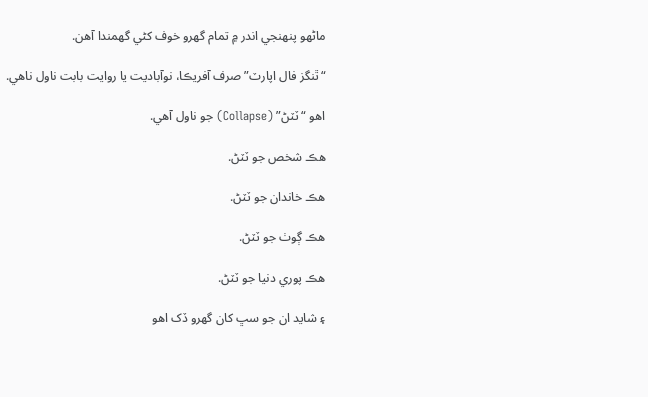ماڻهو پنهنجي اندر ۾ تمام گهرو خوف کڻي گهمندا آهن.

“ٿنگز فال اپارٽ” صرف آفريڪا، نوآباديت يا روايت بابت ناول ناهي.

اهو “ٽٽڻ” (Collapse) جو ناول آهي.

هڪ شخص جو ٽٽڻ.

هڪ خاندان جو ٽٽڻ.

هڪ ڳوٺ جو ٽٽڻ.

هڪ پوري دنيا جو ٽٽڻ.

۽ شايد ان جو سڀ کان گهرو ڏک اهو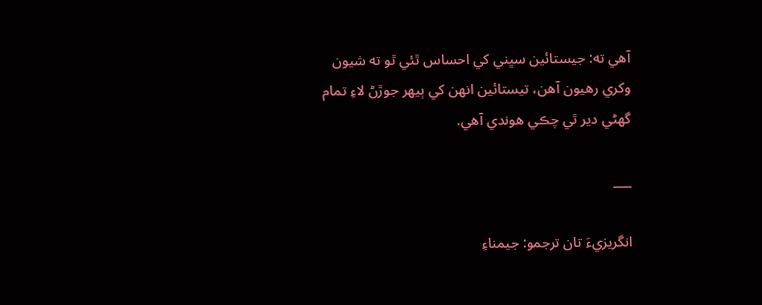آهي ته: جيستائين سڀني کي احساس ٿئي ٿو ته شيون وکري رهيون آهن، تيستائين انهن کي ٻيهر جوڙڻ لاءِ تمام گهڻي دير ٿي چڪي هوندي آهي.

___

انگريزيءَ تان ترجمو: جيمناءِ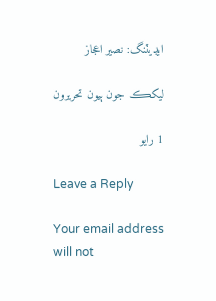ايڊيٽنگ: نصير اعجاز

ليکڪ جون ٻيون تحريرون

1 رايو

Leave a Reply

Your email address will not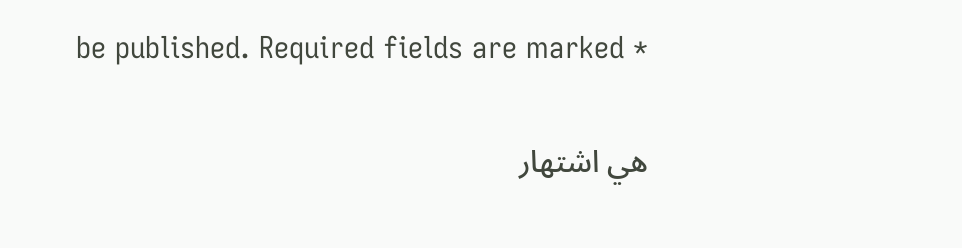be published. Required fields are marked *

هي اشتهار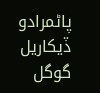پاڻمرادو ڏيکاريل گوگل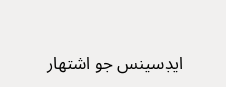ايڊسينس جو اشتهار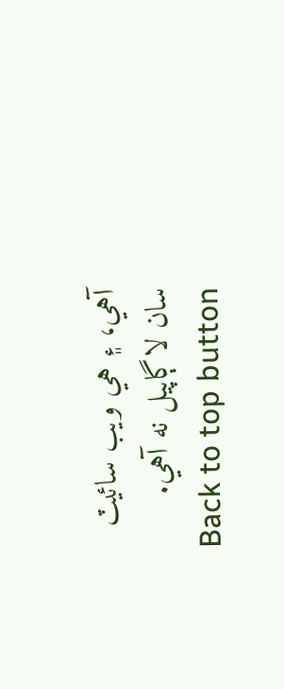آهي، ۽ هي ويب سائيٽ سان لاڳاپيل نه آهي.
Back to top button